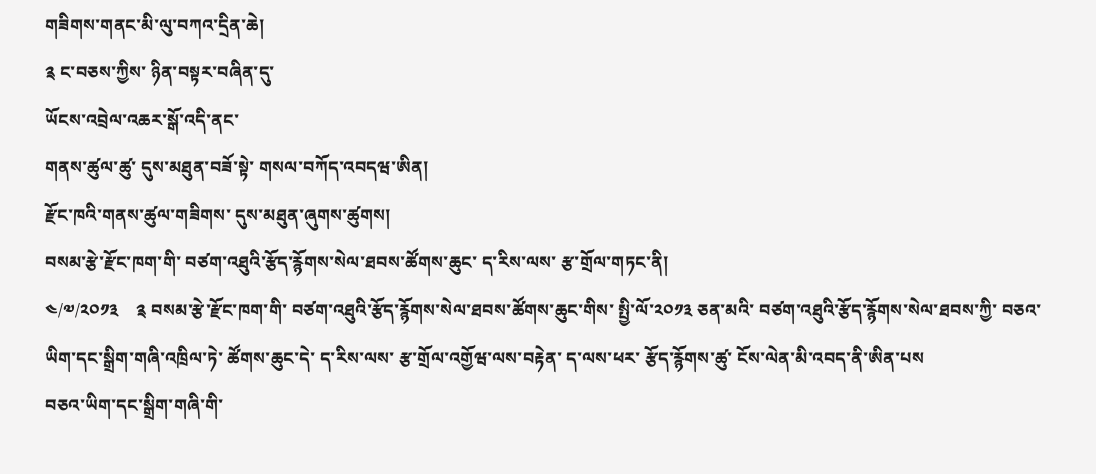གཟིགས་གནང་མི་ལུ་བཀའ་དྲིན་ཆེ།
༉ ང་བཅས་ཀྱིས་ ཉིན་བསྟར་བཞིན་དུ་
ཡོངས་འབྲེལ་འཆར་སྒོ་འདི་ནང་
གནས་ཚུལ་ཚུ་ དུས་མཐུན་བཟོ་སྟེ་ གསལ་བཀོད་འབདཝ་ཨིན།
རྫོང་ཁའི་གནས་ཚུལ་གཟིགས་ དུས་མཐུན་ཞུགས་ཚུགས།
བསམ་རྩེ་རྫོང་ཁག་གི་ བཙག་འཐུའི་རྩོད་རྙོགས་སེལ་ཐབས་ཚོགས་ཆུང་ ད་རིས་ལས་ རྩ་གྲོལ་གཏང་ནི།
༤/༧/༢༠༡༣    ༉ བསམ་རྩེ་རྫོང་ཁག་གི་ བཙག་འཐུའི་རྩོད་རྙོགས་སེལ་ཐབས་ཚོགས་ཆུང་གིས་ སྤྱི་ལོ་༢༠༡༣ ཅན་མའི་ བཙག་འཐུའི་རྩོད་རྙོགས་སེལ་ཐབས་ཀྱི་ བཅའ་ཡིག་དང་སྒྲིག་གཞི་འཁྲིལ་ཏེ་ ཚོགས་ཆུང་དེ་ ད་རིས་ལས་ རྩ་གྲོལ་འགྱོཝ་ལས་བརྟེན་ ད་ལས་ཕར་ རྩོད་རྙོགས་ཚུ་ ངོས་ལེན་མི་འབད་ནི་ཨིན་པས
བཅའ་ཡིག་དང་སྒྲིག་གཞི་གི་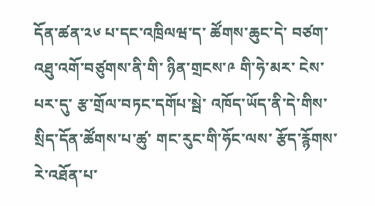དོན་ཚན་༢༦ པ་དང་འཁྲིལཝ་ད་ ཚོགས་ཆུང་དེ་ བཙག་འཐུ་འགོ་བཙུགས་ནི་གི་ ཉིན་གྲངས་༩ གི་ཧེ་མར་ ངེས་པར་དུ་ རྩ་གྲོལ་བཏང་དགོཔ་སྦེ་ འཁོད་ཡོད་ནི་དེ་གིས་ སྲིད་དོན་ཚོགས་པ་ཚུ་ གང་རུང་གི་ཧོང་ལས་ རྩོད་རྙོགས་རེ་འཐོན་པ་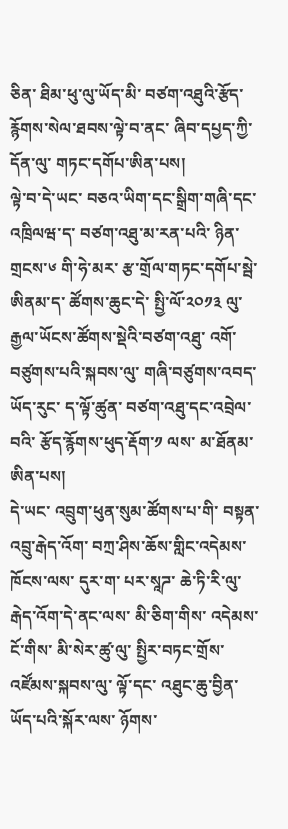ཅིན་ ཐིམ་ཕུ་ལུ་ཡོད་མི་ བཙག་འཐུའི་རྩོད་རྙོགས་སེལ་ཐབས་ལྟེ་བ་ནང་ ཞིབ་དཔྱད་ཀྱི་དོན་ལུ་ གཏང་དགོཔ་ཨིན་པས།
ལྟེ་བ་དེ་ཡང་ བཅའ་ཡིག་དང་སྒྲིག་གཞི་དང་འཁྲིལཝ་ད་ བཙག་འཐུ་མ་རན་པའི་ ཉིན་གྲངས་༦ གི་ཧེ་མར་ རྩ་གྲོལ་གཏང་དགོཔ་སྦེ་ཨིནམ་ད་ ཚོགས་ཆུང་དེ་ སྤྱི་ལོ་༢༠༡༣ ལུ་ རྒྱལ་ཡོངས་ཚོགས་སྡེའི་བཙག་འཐུ་ འགོ་བཙུགས་པའི་སྐབས་ལུ་ གཞི་བཙུགས་འབད་ཡོད་རུང་ ད་ལྟོ་ཚུན་ བཙག་འཐུ་དང་འབྲེལ་བའི་ རྩོད་རྙོགས་ཕུད་རྡོག་༡ ལས་ མ་ཐོནམ་ཨིན་པས།
དེ་ཡང་ འབྲུག་ཕུན་སུམ་ཚོགས་པ་གི་ བསྟན་འབྲུ་རྒེད་འོག་ བཀྲ་ཤིས་ཆོས་གླིང་འདེམས་ཁོངས་ལས་ དུར་ག་ པར་སཱཌ་ ཆེ་ཏི་རི་ལུ་ རྒེད་འོག་དེ་ནང་ལས་ མི་ཅིག་གིས་ འདེམས་ངོ་གིས་ མི་སེར་ཚུ་ལུ་ སྤྱིར་བཏང་གྲོས་འཛོམས་སྐབས་ལུ་ ལྟོ་དང་ འཐུང་ཆུ་བྱིན་ཡོད་པའི་སྐོར་ལས་ ཉོགས་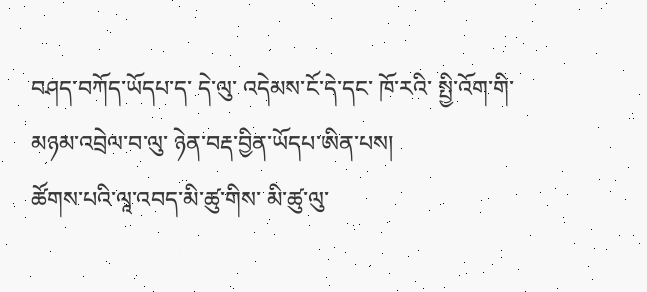བཤད་བཀོད་ཡོདཔ་ད་ དེ་ལུ་ འདེམས་ངོ་དེ་དང་ ཁོ་རའི་ སྤྱི་འོག་གི་མཉམ་འབྲེལ་བ་ལུ་ ཉེན་བརྡ་བྱིན་ཡོདཔ་ཨིན་པས།
ཚོགས་པའི་ལཱ་འབད་མི་ཚུ་གིས་ མི་ཚུ་ལུ་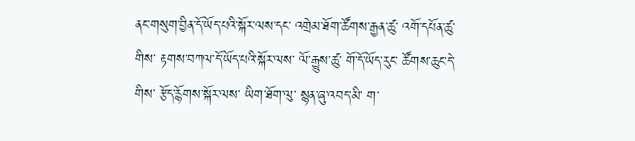ནང་གསུག་བྱིན་དོ་ཡོད་པའི་སྐོར་ལས་དང་ འགྲེམ་ཐོག་ཚོགས་རྒྱན་ཚུ་ འགོ་དཔོན་ཚུ་གིས་ རྟགས་བཀལ་དོ་ཡོད་པའི་སྐོར་ལས་ ལོ་རྒྱུས་ཚུ་ གོ་དོ་ཡོད་རུང་ ཚོགས་ཆུང་དེ་གིས་ རྩོད་རྙོགས་སྐོར་ལས་ ཡིག་ཐོག་ལུ་ སྙན་ཞུ་འབད་མི་ ག་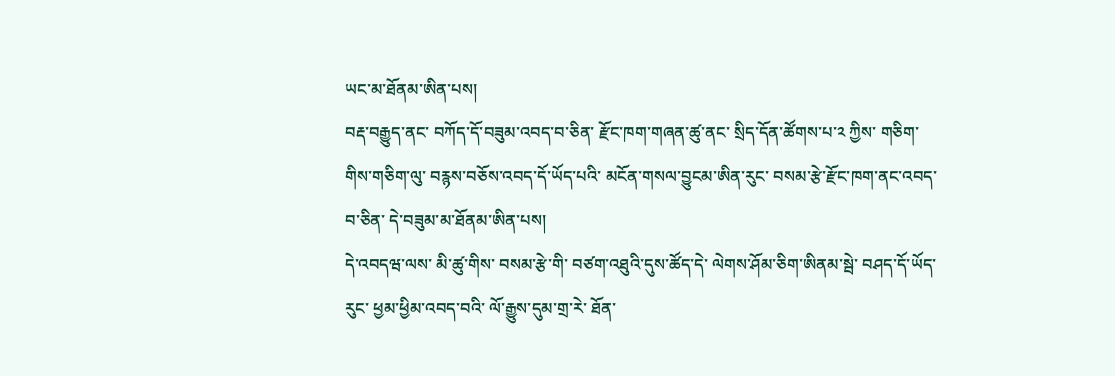ཡང་མ་ཐོནམ་ཨིན་པས།
བརྡ་བརྒྱུད་ནང་ བཀོད་དོ་བཟུམ་འབད་བ་ཅིན་ རྫོང་ཁག་གཞན་ཚུ་ནང་ སྲིད་དོན་ཚོགས་པ་༢ ཀྱིས་ གཅིག་གིས་གཅིག་ལུ་ བརྙས་བཅོས་འབད་དོ་ཡོད་པའི་ མངོན་གསལ་བྱུངམ་ཨིན་རུང་ བསམ་རྩེ་རྫོང་ཁག་ནང་འབད་བ་ཅིན་ དེ་བཟུམ་མ་ཐོནམ་ཨིན་པས།
དེ་འབདཝ་ལས་ མི་ཚུ་གིས་ བསམ་རྩེ་གི་ བཙག་འཐུའི་དུས་ཚོད་དེ་ ལེགས་ཤོམ་ཅིག་ཨིནམ་སྦེ་ བཤད་དོ་ཡོད་རུང་ ཕྱམ་ཕྱིམ་འབད་བའི་ ལོ་རྒྱུས་དུམ་གྲ་རེ་ ཐོན་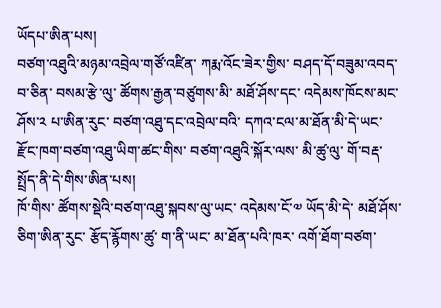ཡོདཔ་ཨིན་པས།
བཙག་འཐུའི་མཉམ་འབྲེལ་གཙོ་འཛིན་ ཀརྨ་འོང་ཟེར་གྱིས་ བཤད་དོ་བཟུམ་འབད་བ་ཅིན་ བསམ་རྩེ་ལུ་ ཚོགས་རྒྱན་བཙུགས་མི་ མཐོ་ཤོས་དང་ འདེམས་ཁོངས་མང་ཤོས་༢ པ་ཨིན་རུང་ བཙག་འཐུ་དང་འབྲེལ་བའི་ དཀའ་ངལ་མ་ཐོན་མི་དེ་ཡང་ རྫོང་ཁག་བཙག་འཐུ་ཡིག་ཚང་གིས་ བཙག་འཐུའི་སྐོར་ལས་ མི་ཚུ་ལུ་ གོ་བརྡ་སྤྲོད་ནི་དེ་གིས་ཨིན་པས།
ཁོ་གིས་ ཚོགས་སྡེའི་བཙག་འཐུ་སྐབས་ལུ་ཡང་ འདེམས་ངོ་༧ ཡོད་མི་དེ་ མཐོ་ཤོས་ཅིག་ཨིན་རུང་ རྩོད་རྙོགས་ཚུ་ ག་ནི་ཡང་ མ་ཐོན་པའི་ཁར་ འགོ་ཐོག་བཙག་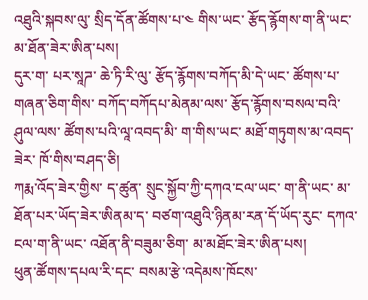འཐུའི་སྐབས་ལུ་ སྲིད་དོན་ཚོགས་པ་༤ གིས་ཡང་ རྩོད་རྙོགས་ག་ནི་ཡང་ མ་ཐོན་ཟེར་ཨིན་པས།
དུར་ག་ པར་སཱཌ་ ཆེ་ཏི་རི་ལུ་ རྩོད་རྙོགས་བཀོད་མི་དེ་ཡང་ ཚོགས་པ་གཞན་ཅིག་གིས་ བཀོད་བཀོདཔ་མེནམ་ལས་ རྩོད་རྙོགས་བསལ་བའི་ཤུལ་ལས་ ཚོགས་པའི་ལཱ་འབད་མི་ ག་གིས་ཡང་ མཐོ་གཏུགས་མ་འབད་ཟེར་ ཁོ་གིས་བཤད་ཅི།
ཀརྨ་འོད་ཟེར་གྱིས་ ད་ཚུན་ སྲུང་སྐྱོབ་ཀྱི་དཀའ་ངལ་ཡང་ ག་ནི་ཡང་ མ་ཐོན་པར་ཡོད་ཟེར་ཨིནམ་ད་ བཙག་འཐུའི་ཉིནམ་རན་དོ་ཡོད་རུང་ དཀའ་ངལ་ག་ནི་ཡང་ འཐོན་ནི་བཟུམ་ཅིག་ མ་མཐོང་ཟེར་ཨིན་པས།
ཕུན་ཚོགས་དཔལ་རི་དང་ བསམ་རྩེ་འདེམས་ཁོངས་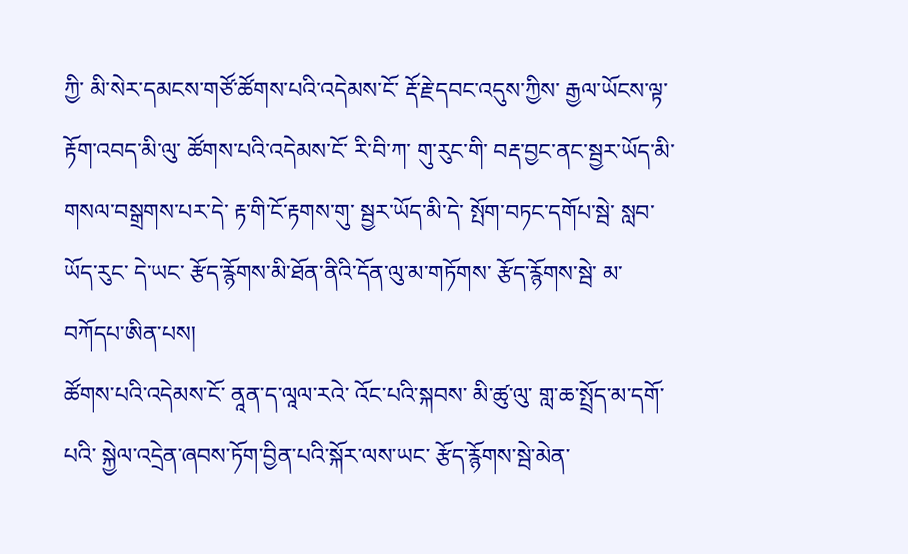ཀྱི་ མི་སེར་དམངས་གཙོ་ཚོགས་པའི་འདེམས་ངོ་ རྡོ་རྗེ་དབང་འདུས་ཀྱིས་ རྒྱལ་ཡོངས་ལྟ་རྟོག་འབད་མི་ལུ་ ཚོགས་པའི་འདེམས་ངོ་ རི་བི་ཀ་ གུ་རུང་གི་ བརྡ་བྱང་ནང་སྦྱར་ཡོད་མི་གསལ་བསྒྲགས་པར་དེ་ རྟ་གི་ངོ་རྟགས་གུ་ སྦྱར་ཡོད་མི་དེ་ སྤོག་བཏང་དགོཔ་སྦེ་ སླབ་ཡོད་རུང་ དེ་ཡང་ རྩོད་རྙོགས་མི་ཐོན་ནིའི་དོན་ལུ་མ་གཏོགས་ རྩོད་རྙོགས་སྦེ་ མ་བཀོདཔ་ཨིན་པས།
ཚོགས་པའི་འདེམས་ངོ་ ནཱན་ད་ལཱལ་རའེ་ འོང་པའི་སྐབས་ མི་ཚུ་ལུ་ གླ་ཆ་སྤྲོད་མ་དགོ་པའི་ སྐྱེལ་འདྲེན་ཞབས་ཏོག་བྱིན་པའི་སྐོར་ལས་ཡང་ རྩོད་རྙོགས་སྦེ་མེན་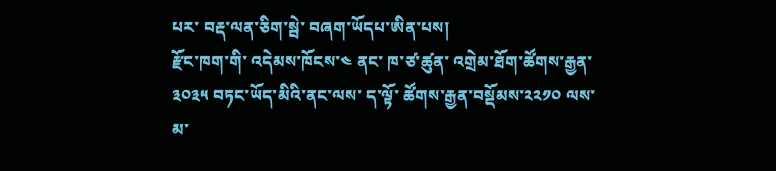པར་ བརྡ་ལན་ཅིག་སྦེ་ བཞག་ཡོདཔ་ཨིན་པས།
རྫོང་ཁག་གི་ འདེམས་ཁོངས་༤ ནང་ ཁ་ཙ་ཚུན་ འགྲེམ་ཐོག་ཚོགས་རྒྱན་༣༠༣༥ བཏང་ཡོད་མིའི་ནང་ལས་ ད་ལྟོ་ ཚོགས་རྒྱན་བསྡོམས་༢༢༡༠ ལས་ མ་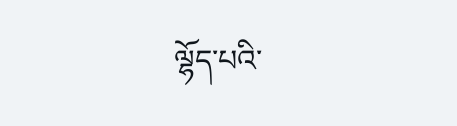ལྷོད་པའི་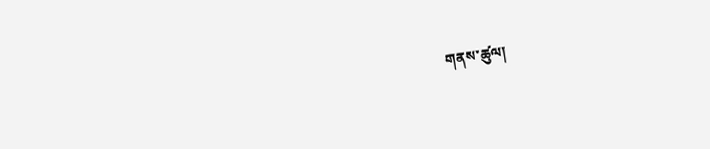གནས་ཚུལ།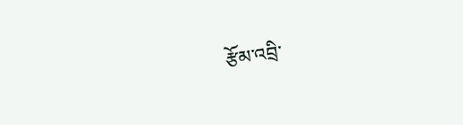རྩོམ་འབྲི་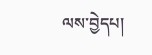ལས་བྱེདཔ།